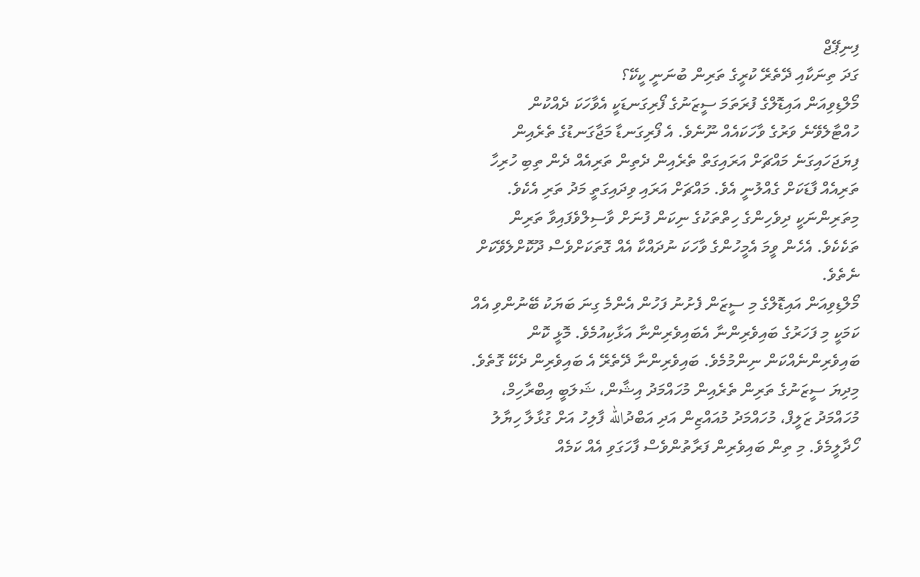ފިނިޕޭޖް
ގަދަ ތިނަކާއި ދޭތެރޭ ކުރީގެ ތަރިން ބުނަނީ ކީކޭ؟
މޯލްޑިވިއަން އައިޑޮލްގެ ފުރަތަމަ ސީޒަނުގެ ފޯރިގަނޑަކީ އެވާހަކަ ދެއްކުން ހުއްޓާލެވޭނެ ވަރުގެ ވާހަކައެއް ނޫނެވެ. އެ ފޯރިގަނޑާ މަޖާގަނޑުގެ ތެރެއިން ފިޔަޖަހައިގަނެ މައްޗަށް އަރައިގަތް ތެރެއިން ދެތިން ތަރިއެއް ދެން ތިބި ހުރިހާ ތަރިއެއް ފާޑަކަށް ގެއްލުނީ އެވެ. މައްޗަށް އަރައި ވިދައިގަތީ މަދު ތަރި އެކެވެ. މިތަރިންނަކީ ދިވެހިންގެ ހިތްތަކުގެ ނިކަން ފުނަށް ވާސިލްވެފައިވާ ތަރިން ތަކެކެވެ. އެހެން ވީމަ އެމީހުންގެ ވާހަކަ ނުދައްކާ އެއް ގޮތަކަށްވެސް ދޫކޮށްލެވޭކަށް ނެތެވެ.
މޯލްޑިވިއަން އައިޑޮލްގެ މި ސީޒަން ފެށުނު ފަހުން އެންމެ ގިނަ ބަޔަކު ބޭނުންވި އެއް ކަމަކީ މި ފަހަރުގެ ބައިވެރިންނާ އެބައިވެރިންނާ އަޅާކިއުމެވެ. މޮޅީ ކޮން ބައިވެރިންނެއްކަން ނިންމުމެވެ. ބައިވެރިންނާ ދޭތެރޭ އެ ބައިވެރިން ދެކޭ ގޮތެވެ.
މިދިޔަ ސީޒަނުގެ ތަރިން ތެރެއިން މުހައްމަދު އިޝާން، ޝަލަބީ އިބްރާހިމް، މުހައްމަދު ޒަލީފް، މުހައްމަދު މުއައްޒިން އަދި އަބްދުالله ފާލިހު އަށް ގުޅާލާ ހިޔާލު ހޯދާލީމެވެ. މި ތިން ބައިވެރިން ފަރާތުންވެސް ފާހަގަވި އެއް ކަމެއް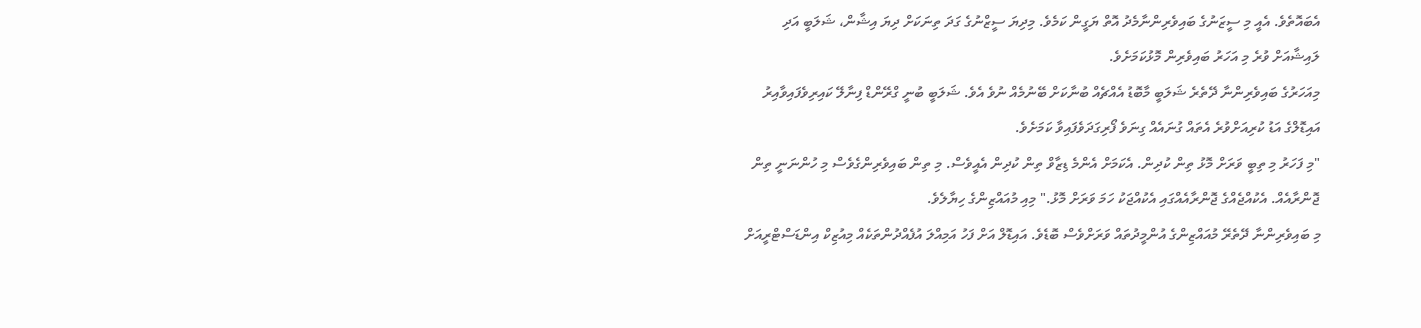އެބައޮތެވެ. އެއީ މި ސީޒަނުގެ ބައިވެރިންނާމެދު އޮތް ޔަގީން ކަމެވެ. މިދިޔަ ސީޒްނުގެ ގަދަ ތިނަކަށް ދިޔަ އިޝާން، ޝަލަބީ އަދި ލައިޝާއަށް ވުރެ މި އަހަރު ބައިވެރިން މޮޅުކަމަށެވެ.
މިއަހަރުގެ ބައިވެރިންނާ ދޭތެރެ ޝަލަބީ މާބޮޑު އެއްޗެއް ބުނާކަށް ބޭނުމެއް ނުވެ އެވެ. ޝަލަބީ ބުނީ ގްރޭންޑް ފިނާލޭ ކައިރިވެފައިވާއިރު އައިޑޮލްގެ އަޑު ކުރިއަށްވުރެ އެތައް ގުނައެއް ގިނަވެ ފޯރިގަދަވެފައިވާ ކަމަށެވެ.
"މި ފަހަރު މި ތިބީ ވަރަށް މޮޅު ތިން ކުދިން. އެކަމަށް އެންމެ ޑިޒާވް ތިން ކުދިން އެއީވެސް. މި ތިން ބައިވެރިންގެވެސް މި ހުންނަނީ ތިން ޖޮންރާއެއް. އެކުއްޖެއްގެ ޖޮންރާއެއްގައި އެކުއްޖަކު ހަމަ ވަރަށް މޮޅު." މިއި މުއައްޒިންގެ ހިޔާލެވެ.
މި ބައިވެރިންނާ ދޭތެރޭ މުއައްޒިންގެ އުންމީދުތައް ވަރަށްވެސް ބޮޑެވެ. އައިޑޮލް އަށް ފަހު އަމިއްލަ އުފެއްދުންތަކެއް މިއުޒިކް އިންޑަސްޓްރީއަށް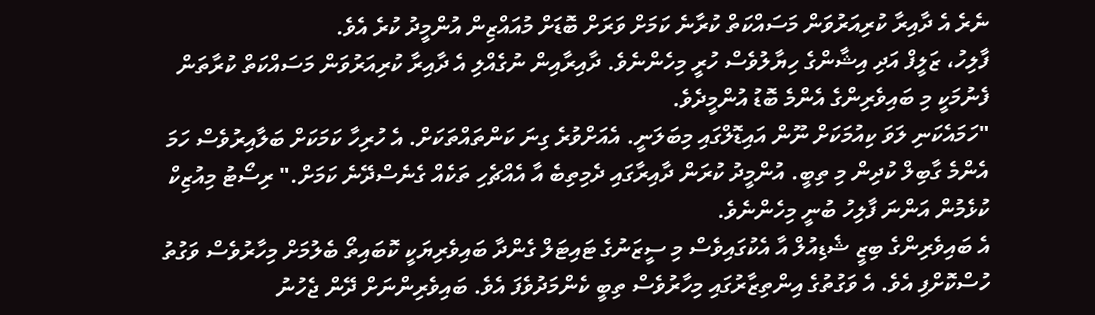ނެރެ އެ ދާއިރާ ކުރިއަރުވަން މަސައްކަތް ކުރާނެ ކަމަށް ވަރަށް ބޮޑަށް މުއައްޒިން އުންމީދު ކުރެ އެވެ.
ފާލިހު، ޒަލީފް އަދި އިޝާންގެ ހިޔާލުވެސް ހުރީ މިހެންނެވެ. ދާއިރާއިން ނުގެއްލި އެ ދާއިރާ ކުރިއަރުވަން މަސައްކަތް ކުރާތަން ފެނުމަކީ މި ބައިވެރިންގެ އެންމެ ބޮޑު އުންމީދެވެ.
"ހަމައެކަނި ލަވަ ކިއުމަކަށް ނޫން އައިޑޮލްގައި މިބަލަނީ. އެއަށްވުރެ ގިނަ ކަންތައްތަކަށް. އެ ހުރިހާ ކަމަކަށް ބަލާއިރުވެސް ހަމަ އެންމެ ގާބިލް ކުދިން މި ތިބީ. އުންމީދު ކުރަން ދާއިރާގައި ދެމިތިބެ އާ އެއްޗެހި ތަކެއް ގެނެސްދޭނެ ކަމަށް." ރިސޯޓު މިއުޒިކް ކުޅެމުން އަންނަ ފާލިހު ބުނީ މިހެންނެވެ.
އެ ބައިވެރިންގެ ބިޒީ ޝެޑިއުލް އާ އެކުގައިވެސް މި ސީޒަނުގެ ޓައިޓަލް ގެންދާ ބައިވެރިޔަކީ ކޮބައިތޯ ބެލުމަށް މިހާރުވެސް ވަގުތު ހުސްކޮށްފި އެވެ. އެ ވަގުތުގެ އިންތިޒާރުގައި މިހާރުވެސް ތިބީ ކެންމަދުވެފަ އެވެ. ބައިވެރިންނަށް ދޭން ޖެހުނު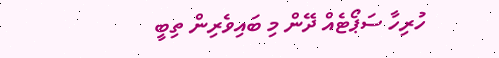ހުރިހާ ސަޕޯޓެއް ދޭން މި ބައިވެރިން ތިބީ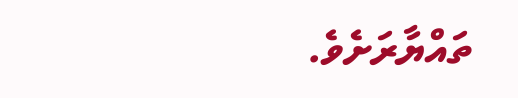ތައްޔާރަށެވެ.